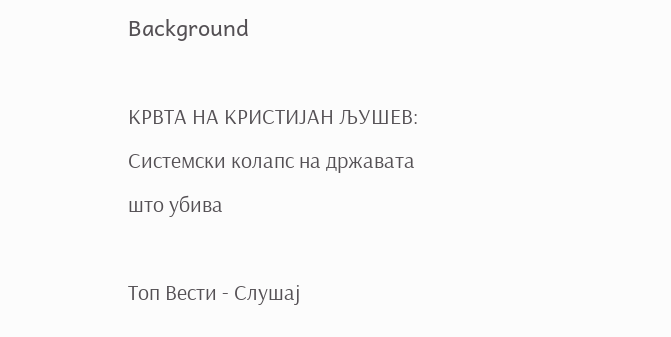Background

КРВТА НА КРИСТИЈАН ЉУШЕВ: Системски колапс на државата што убива

Топ Вести - Слушај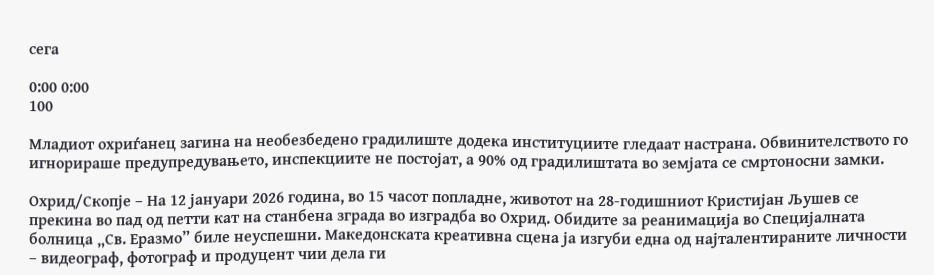сега

0:00 0:00
100

Младиот охриѓанец загина на необезбедено градилиште додека институциите гледаат настрана. Обвинителството го игнорираше предупредувањето, инспекциите не постојат, а 90% од градилиштата во земјата се смртоносни замки.

Охрид/Скопје – На 12 јануари 2026 година, во 15 часот попладне, животот на 28-годишниот Кристијан Љушев се прекина во пад од петти кат на станбена зграда во изградба во Охрид. Обидите за реанимација во Специјалната болница „Св. Еразмо” биле неуспешни. Македонската креативна сцена ја изгуби една од најталентираните личности – видеограф, фотограф и продуцент чии дела ги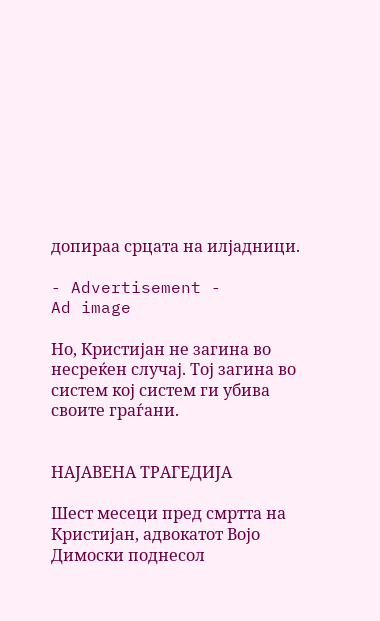допираа срцата на илјадници.

- Advertisement -
Ad image

Но, Кристијан не загина во несреќен случај. Тој загина во систем кој систем ги убива своите граѓани.


НАЈАВЕНА ТРАГЕДИЈА

Шест месеци пред смртта на Кристијан, адвокатот Војо Димоски поднесол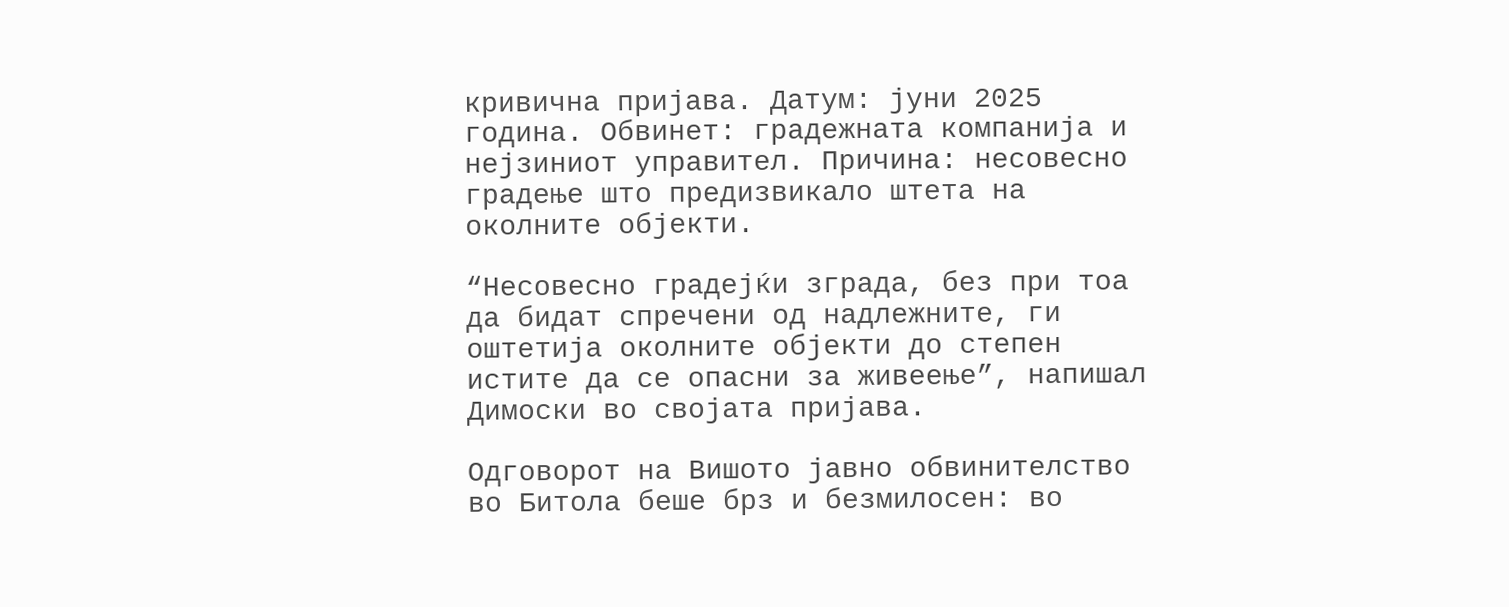кривична пријава. Датум: јуни 2025 година. Обвинет: градежната компанија и нејзиниот управител. Причина: несовесно градење што предизвикало штета на околните објекти.

“Несовесно градејќи зграда, без при тоа да бидат спречени од надлежните, ги оштетија околните објекти до степен истите да се опасни за живеење”, напишал Димоски во својата пријава.

Одговорот на Вишото јавно обвинителство во Битола беше брз и безмилосен: во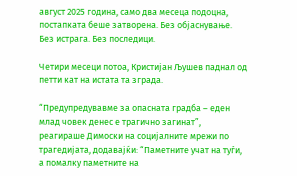август 2025 година, само два месеца подоцна, постапката беше затворена. Без објаснување. Без истрага. Без последици.

Четири месеци потоа, Кристијан Љушев паднал од петти кат на истата та зграда.

“Предупредувавме за опасната градба – еден млад човек денес е трагично загинат”, реагираше Димоски на социјалните мрежи по трагедијата, додавајќи: “Паметните учат на туѓи, а помалку паметните на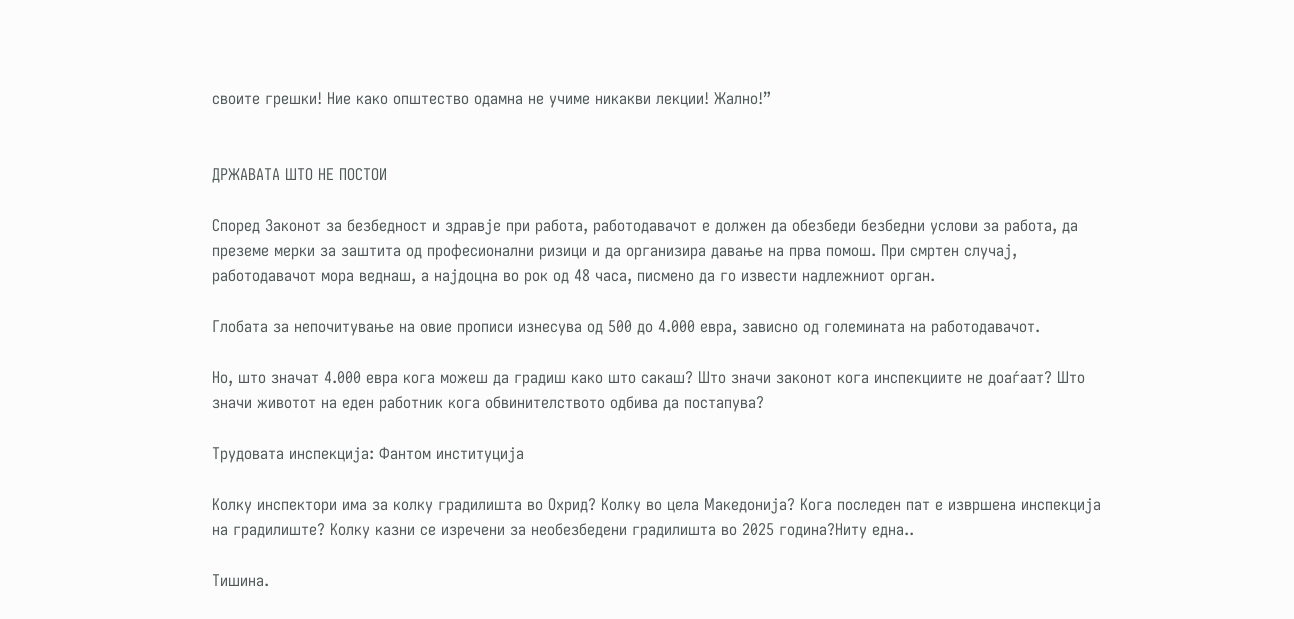своите грешки! Ние како општество одамна не учиме никакви лекции! Жално!”


ДРЖАВАТА ШТО НЕ ПОСТОИ

Според Законот за безбедност и здравје при работа, работодавачот е должен да обезбеди безбедни услови за работа, да преземе мерки за заштита од професионални ризици и да организира давање на прва помош. При смртен случај, работодавачот мора веднаш, а најдоцна во рок од 48 часа, писмено да го извести надлежниот орган.

Глобата за непочитување на овие прописи изнесува од 500 до 4.000 евра, зависно од големината на работодавачот.

Но, што значат 4.000 евра кога можеш да градиш како што сакаш? Што значи законот кога инспекциите не доаѓаат? Што значи животот на еден работник кога обвинителството одбива да постапува?

Трудовата инспекција: Фантом институција

Колку инспектори има за колку градилишта во Охрид? Колку во цела Македонија? Кога последен пат е извршена инспекција на градилиште? Колку казни се изречени за необезбедени градилишта во 2025 година?Ниту една..

Тишина.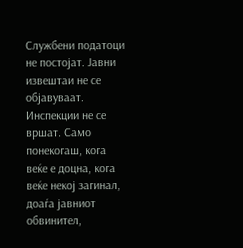Службени податоци не постојат. Јавни извештаи не се објавуваат. Инспекции не се вршат. Само понекогаш, кога веќе е доцна, кога веќе некој загинал, доаѓа јавниот обвинител,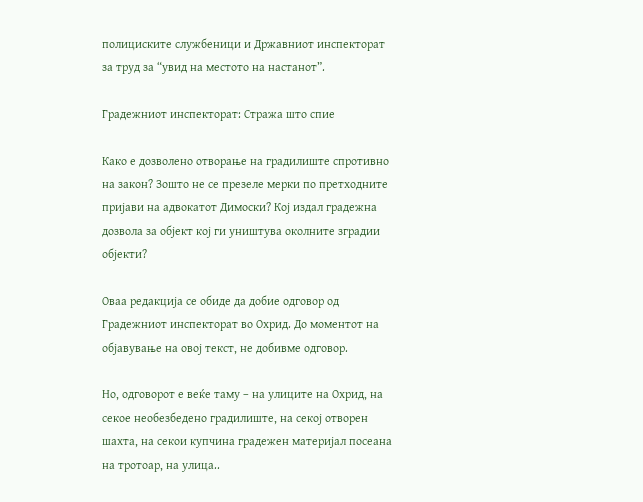полициските службеници и Државниот инспекторат за труд за “увид на местото на настанот”.

Градежниот инспекторат: Стража што спие

Како е дозволено отворање на градилиште спротивно на закон? Зошто не се презеле мерки по претходните пријави на адвокатот Димоски? Кој издал градежна дозвола за објект кој ги уништува околните зградии објекти?

Оваа редакција се обиде да добие одговор од Градежниот инспекторат во Охрид. До моментот на објавување на овој текст, не добивме одговор.

Но, одговорот е веќе таму – на улиците на Охрид, на секое необезбедено градилиште, на секој отворен шахта, на секои купчина градежен материјал посеана на тротоар, на улица..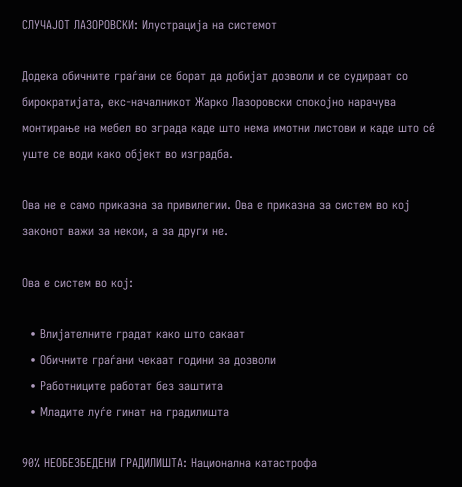СЛУЧАЈОТ ЛАЗОРОВСКИ: Илустрација на системот

Додека обичните граѓани се борат да добијат дозволи и се судираат со бирократијата, екс-началникот Жарко Лазоровски спокојно нарачува монтирање на мебел во зграда каде што нема имотни листови и каде што сé уште се води како објект во изградба.

Ова не е само приказна за привилегии. Ова е приказна за систем во кој законот важи за некои, а за други не.

Ова е систем во кој:

  • Влијателните градат како што сакаат
  • Обичните граѓани чекаат години за дозволи
  • Работниците работат без заштита
  • Младите луѓе гинат на градилишта

90% НЕОБЕЗБЕДЕНИ ГРАДИЛИШТА: Национална катастрофа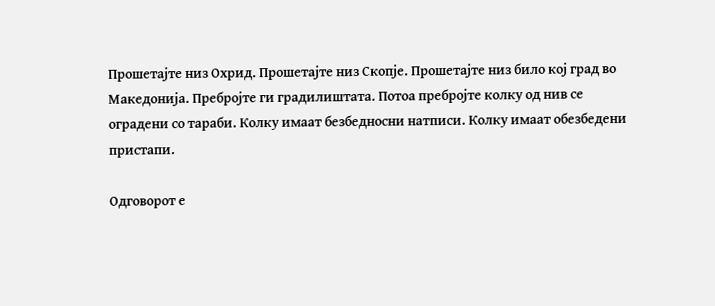Прошетајте низ Охрид. Прошетајте низ Скопје. Прошетајте низ било кој град во Македонија. Пребројте ги градилиштата. Потоа пребројте колку од нив се оградени со тараби. Колку имаат безбедносни натписи. Колку имаат обезбедени пристапи.

Одговорот е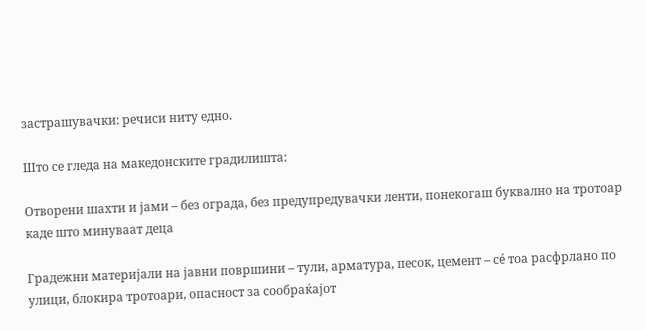застрашувачки: речиси ниту едно.

Што се гледа на македонските градилишта:

Отворени шахти и јами – без ограда, без предупредувачки ленти, понекогаш буквално на тротоар каде што минуваат деца

Градежни материјали на јавни површини – тули, арматура, песок, цемент – сé тоа расфрлано по улици, блокира тротоари, опасност за сообраќајот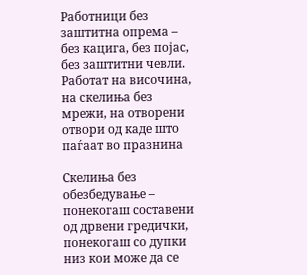Работници без заштитна опрема – без кацига, без појас, без заштитни чевли. Работат на височина, на скелиња без мрежи, на отворени отвори од каде што паѓаат во празнина

Скелиња без обезбедување – понекогаш составени од дрвени гредички, понекогаш со дупки низ кои може да се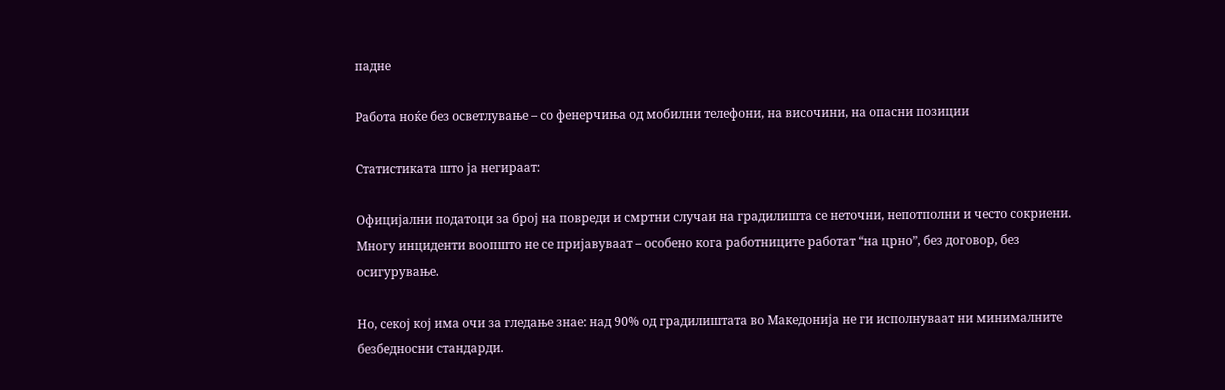падне

Работа ноќе без осветлување – со фенерчиња од мобилни телефони, на височини, на опасни позиции

Статистиката што ја негираат:

Официјални податоци за број на повреди и смртни случаи на градилишта се неточни, непотполни и често сокриени. Многу инциденти воопшто не се пријавуваат – особено кога работниците работат “на црно”, без договор, без осигурување.

Но, секој кој има очи за гледање знае: над 90% од градилиштата во Македонија не ги исполнуваат ни минималните безбeдносни стандарди.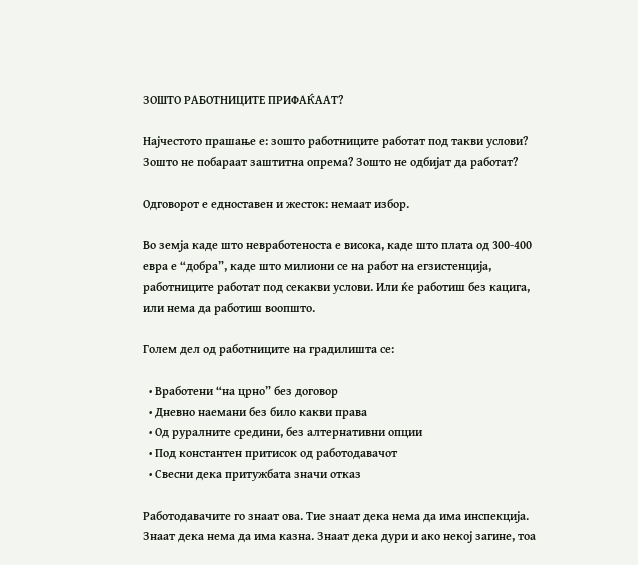ЗОШТО РАБОТНИЦИТЕ ПРИФАЌААТ?

Најчестото прашање е: зошто работниците работат под такви услови? Зошто не побараат заштитна опрема? Зошто не одбијат да работат?

Одговорот е едноставен и жесток: немаат избор.

Во земја каде што невработеноста е висока, каде што плата од 300-400 евра е “добра”, каде што милиони се на работ на егзистенција, работниците работат под секакви услови. Или ќе работиш без кацига, или нема да работиш воопшто.

Голем дел од работниците на градилишта се:

  • Вработени “на црно” без договор
  • Дневно наемани без било какви права
  • Од руралните средини, без алтернативни опции
  • Под константен притисок од работодавачот
  • Свесни дека притужбата значи отказ

Работодавачите го знаат ова. Тие знаат дека нема да има инспекција. Знаат дека нема да има казна. Знаат дека дури и ако некој загине, тоа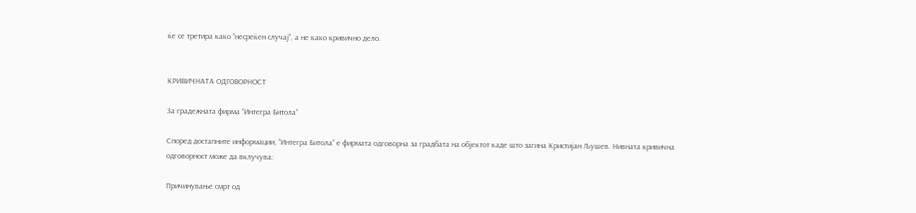ќе се третира како “несреќен случај”, а не како кривично дело.


КРИВИЧНАТА ОДГОВОРНОСТ

За градежната фирма “Интегра Битола”

Според достапните информации, “Интегра Битола” е фирмата одговорна за градбата на објектот каде што загина Кристијан Љушев. Нивната кривична одговорност може да вклучува:

Причинување смрт од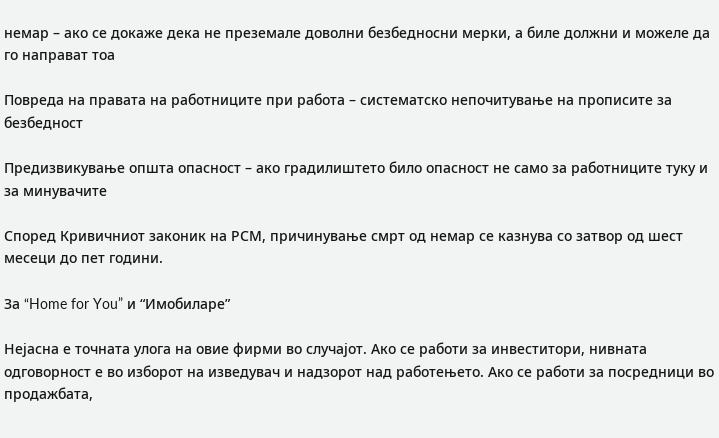немар – ако се докаже дека не преземале доволни безбедносни мерки, а биле должни и можеле да го направат тоа

Повреда на правата на работниците при работа – систематско непочитување на прописите за безбедност

Предизвикување општа опасност – ако градилиштето било опасност не само за работниците туку и за минувачите

Според Кривичниот законик на РСМ, причинување смрт од немар се казнува со затвор од шест месеци до пет години.

За “Home for You” и “Имобиларе”

Нејасна е точната улога на овие фирми во случајот. Ако се работи за инвеститори, нивната одговорност е во изборот на изведувач и надзорот над работењето. Ако се работи за посредници во продажбата,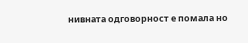нивната одговорност е помала но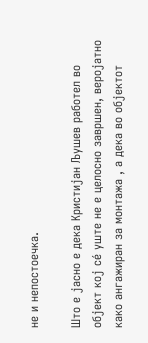не и непостоечка.

Што е јасно е дека Кристијан Љушев работел во објект кој сé уште не е целосно завршен, веројатно како ангажиран за монтажа , а дека во објектот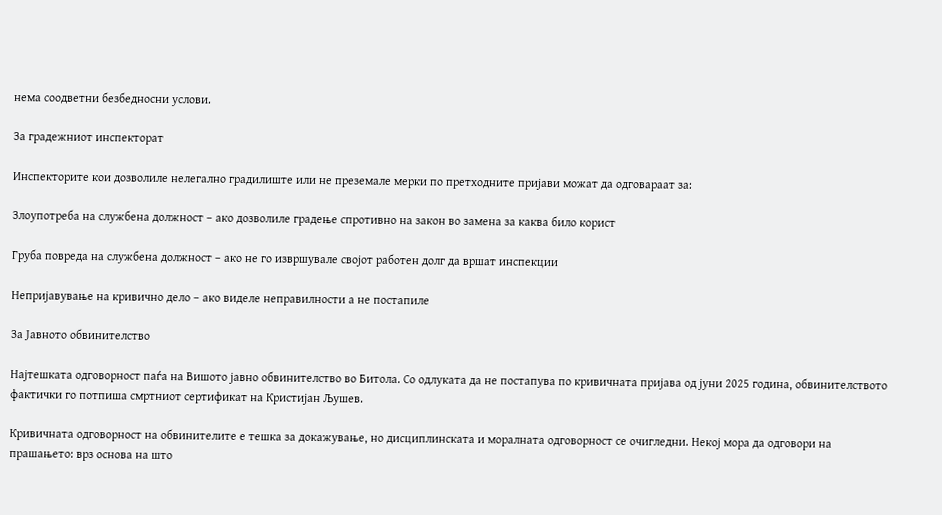нема соодветни безбедносни услови.

За градежниот инспекторат

Инспекторите кои дозволиле нелегално градилиште или не преземале мерки по претходните пријави можат да одговараат за:

Злоупотреба на службена должност – ако дозволиле градење спротивно на закон во замена за каква било корист

Груба повреда на службена должност – ако не го извршувале својот работен долг да вршат инспекции

Непријавување на кривично дело – ако виделе неправилности а не постапиле

За Јавното обвинителство

Најтешката одговорност паѓа на Вишото јавно обвинителство во Битола. Со одлуката да не постапува по кривичната пријава од јуни 2025 година, обвинителството фактички го потпиша смртниот сертификат на Кристијан Љушев.

Кривичната одговорност на обвинителите е тешка за докажување, но дисциплинската и моралната одговорност се очигледни. Некој мора да одговори на прашањето: врз основа на што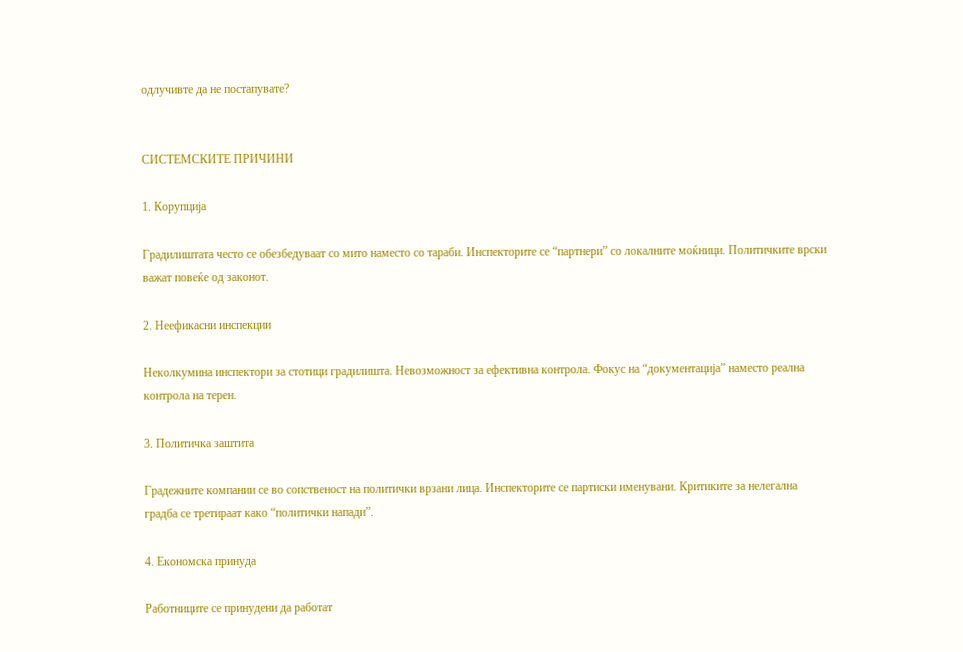одлучивте да не постапувате?


СИСТЕМСКИТЕ ПРИЧИНИ

1. Корупција

Градилиштата често се обезбедуваат со мито наместо со тараби. Инспекторите се “партнери” со локалните моќници. Политичките врски важат повеќе од законот.

2. Неефикасни инспекции

Неколкумина инспектори за стотици градилишта. Невозможност за ефективна контрола. Фокус на “документација” наместо реална контрола на терен.

3. Политичка заштита

Градежните компании се во сопственост на политички врзани лица. Инспекторите се партиски именувани. Критиките за нелегална градба се третираат како “политички напади”.

4. Економска принуда

Работниците се принудени да работат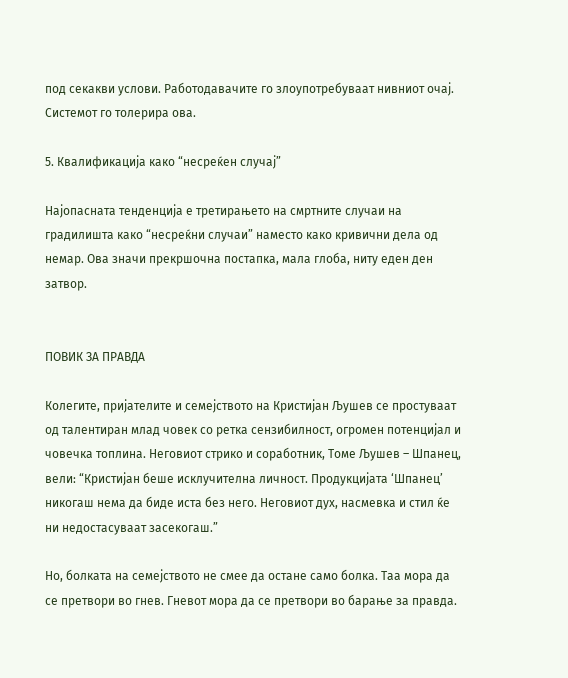под секакви услови. Работодавачите го злоупотребуваат нивниот очај. Системот го толерира ова.

5. Квалификација како “несреќен случај”

Најопасната тенденција е третирањето на смртните случаи на градилишта како “несреќни случаи” наместо како кривични дела од немар. Ова значи прекршочна постапка, мала глоба, ниту еден ден затвор.


ПОВИК ЗА ПРАВДА

Колегите, пријателите и семејството на Кристијан Љушев се простуваат од талентиран млад човек со ретка сензибилност, огромен потенцијал и човечка топлина. Неговиот стрико и соработник, Томе Љушев – Шпанец, вели: “Кристијан беше исклучителна личност. Продукцијата ‘Шпанец’ никогаш нема да биде иста без него. Неговиот дух, насмевка и стил ќе ни недостасуваат засекогаш.”

Но, болката на семејството не смее да остане само болка. Таа мора да се претвори во гнев. Гневот мора да се претвори во барање за правда.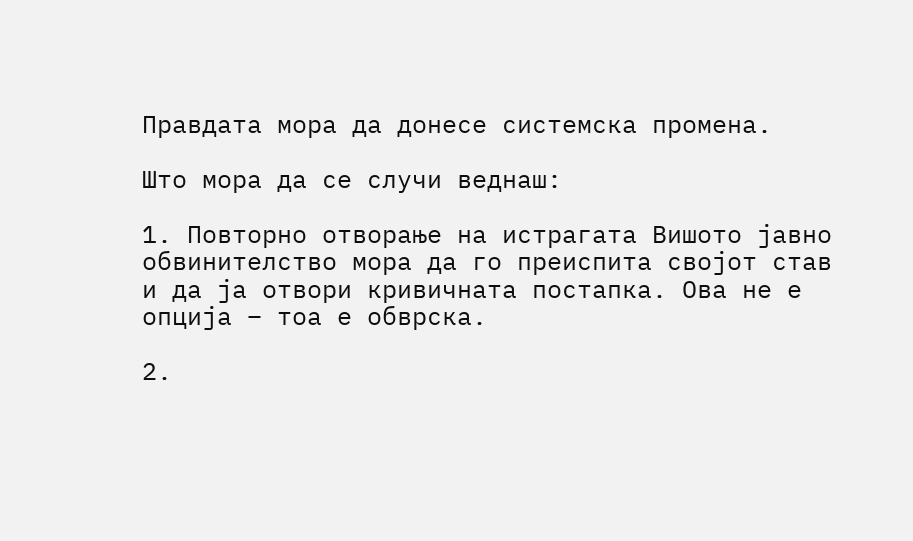Правдата мора да донесе системска промена.

Што мора да се случи веднаш:

1. Повторно отворање на истрагата Вишото јавно обвинителство мора да го преиспита својот став и да ја отвори кривичната постапка. Ова не е опција – тоа е обврска.

2.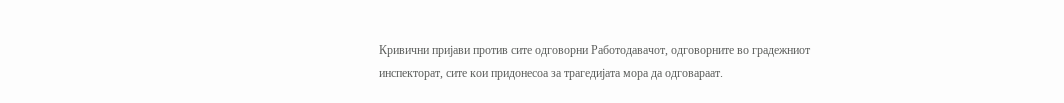Кривични пријави против сите одговорни Работодавачот, одговорните во градежниот инспекторат, сите кои придонесоа за трагедијата мора да одговараат.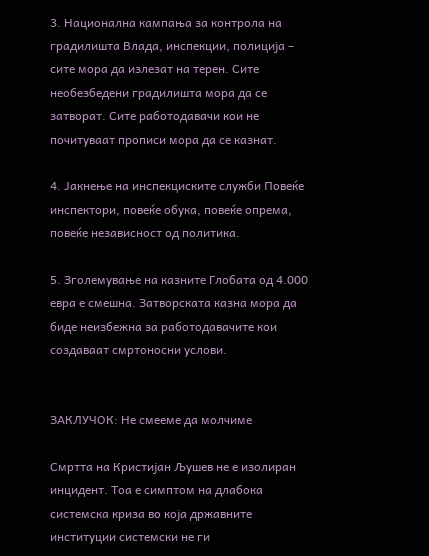3. Национална кампања за контрола на градилишта Влада, инспекции, полиција – сите мора да излезат на терен. Сите необезбедени градилишта мора да се затворат. Сите работодавачи кои не почитуваат прописи мора да се казнат.

4. Јакнење на инспекциските служби Повеќе инспектори, повеќе обука, повеќе опрема, повеќе независност од политика.

5. Зголемување на казните Глобата од 4.000 евра е смешна. Затворската казна мора да биде неизбежна за работодавачите кои создаваат смртоносни услови.


ЗАКЛУЧОК: Не смееме да молчиме

Смртта на Кристијан Љушев не е изолиран инцидент. Тоа е симптом на длабока системска криза во која државните институции системски не ги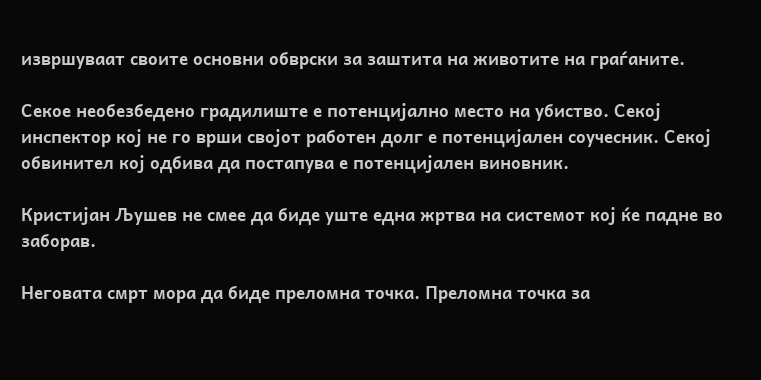извршуваат своите основни обврски за заштита на животите на граѓаните.

Секое необезбедено градилиште е потенцијално место на убиство. Секој инспектор кој не го врши својот работен долг е потенцијален соучесник. Секој обвинител кој одбива да постапува е потенцијален виновник.

Кристијан Љушев не смее да биде уште една жртва на системот кој ќе падне во заборав.

Неговата смрт мора да биде преломна точка. Преломна точка за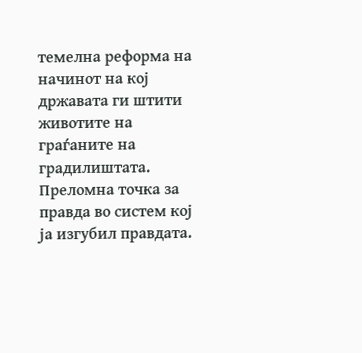темелна реформа на начинот на кој државата ги штити животите на граѓаните на градилиштата. Преломна точка за правда во систем кој ја изгубил правдата.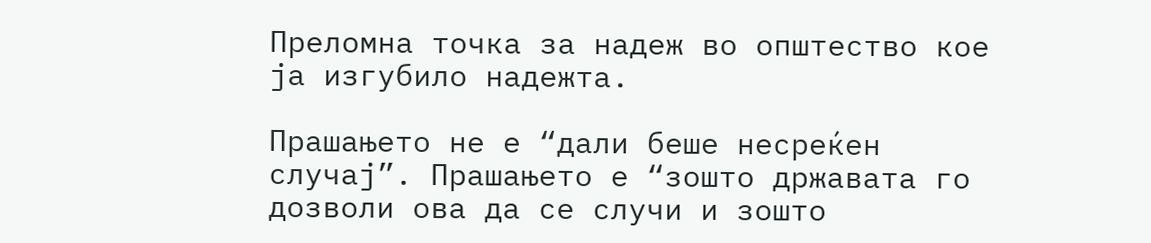Преломна точка за надеж во општество кое ја изгубило надежта.

Прашањето не е “дали беше несреќен случај”. Прашањето е “зошто државата го дозволи ова да се случи и зошто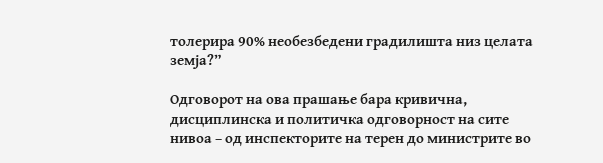толерира 90% необезбедени градилишта низ целата земја?”

Одговорот на ова прашање бара кривична, дисциплинска и политичка одговорност на сите нивоа – од инспекторите на терен до министрите во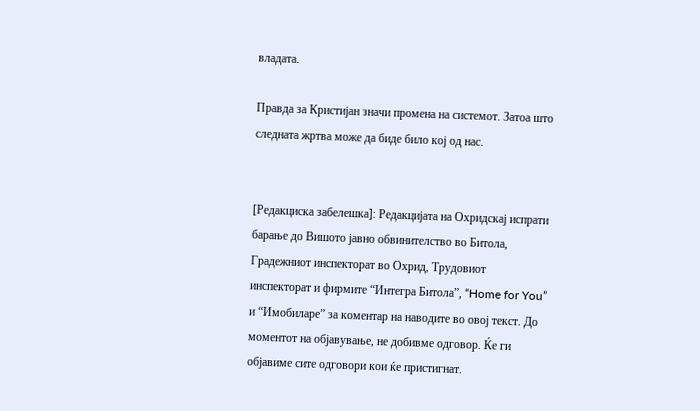владата.

Правда за Кристијан значи промена на системот. Затоа што следната жртва може да биде било кој од нас.


[Редакциска забелешка]: Редакцијата на Охридскај испрати барање до Вишото јавно обвинителство во Битола, Градежниот инспекторат во Охрид, Трудовиот инспекторат и фирмите “Интегра Битола”, “Home for You” и “Имобиларе” за коментар на наводите во овој текст. До моментот на објавување, не добивме одговор. Ќе ги објавиме сите одговори кои ќе пристигнат.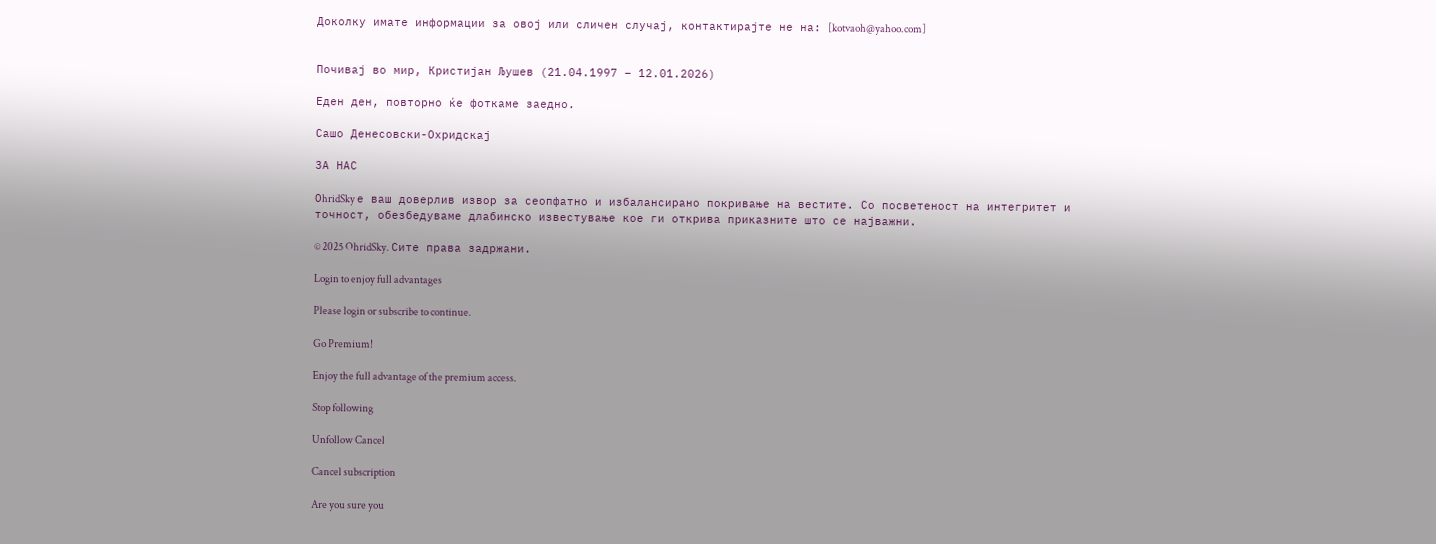Доколку имате информации за овој или сличен случај, контактирајте не на: [kotvaoh@yahoo.com]


Почивај во мир, Кристијан Љушев (21.04.1997 – 12.01.2026)

Еден ден, повторно ќе фоткаме заедно.

Сашо Денесовски-Охридскај

ЗА НАС

ОhridSky е ваш доверлив извор за сеопфатно и избалансирано покривање на вестите. Со посветеност на интегритет и точност, обезбедуваме длабинско известување кое ги открива приказните што се најважни.

© 2025 OhridSky. Сите права задржани.

Login to enjoy full advantages

Please login or subscribe to continue.

Go Premium!

Enjoy the full advantage of the premium access.

Stop following

Unfollow Cancel

Cancel subscription

Are you sure you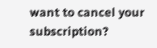want to cancel your subscription?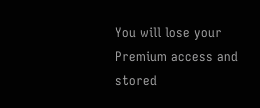You will lose your Premium access and stored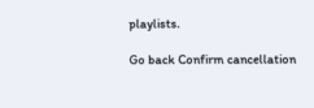playlists.

Go back Confirm cancellation